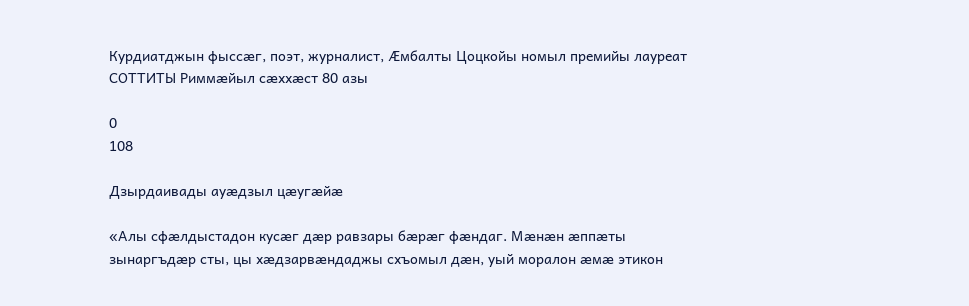Курдиатджын фыссæг, поэт, журналист, Æмбалты Цоцкойы номыл премийы лауреат СОТТИТЫ Риммæйыл сæххæст 80 азы

0
108

Дзырдаивады ауæдзыл цæугæйæ

«Алы сфæлдыстадон кусæг дæр равзары бæрæг фæндаг. Мæнæн æппæты зынаргъдæр сты, цы хæдзарвæндаджы схъомыл дæн, уый моралон æмæ этикон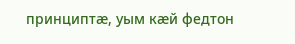принциптæ, уым кæй федтон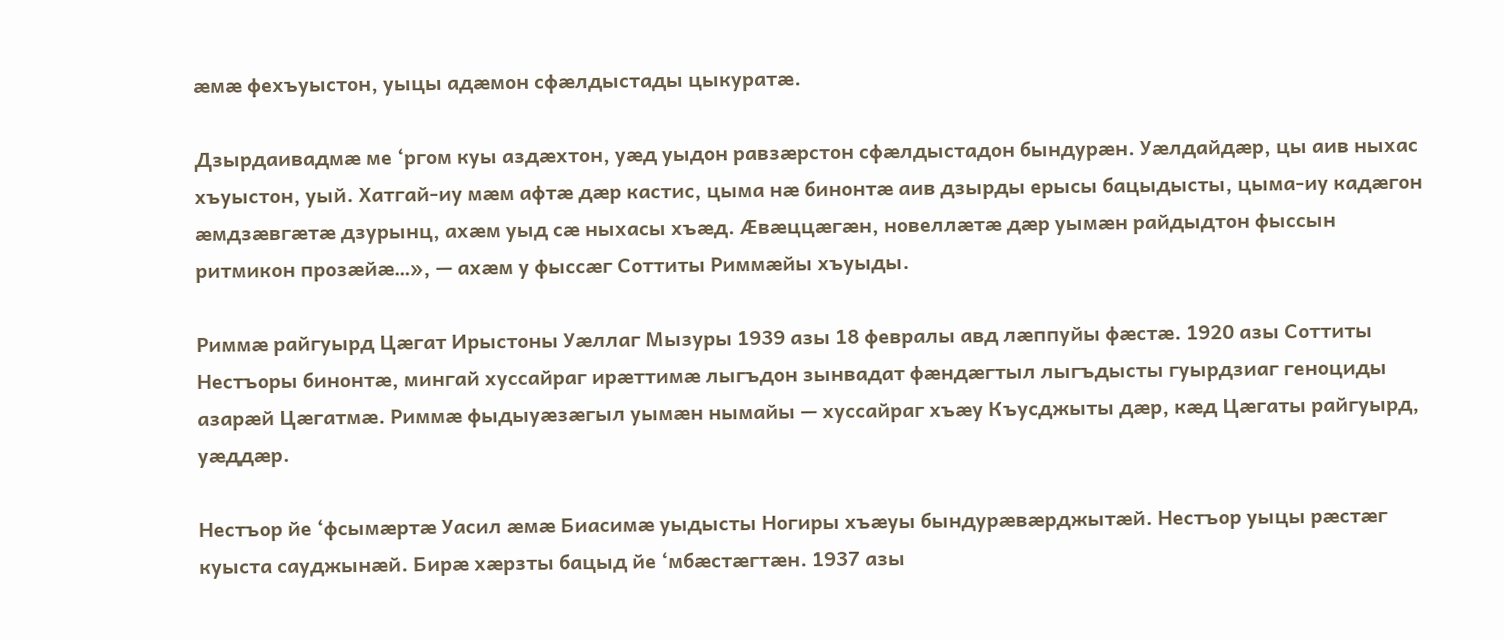æмæ фехъуыстон, уыцы адæмон сфæлдыстады цыкуратæ.

Дзырдаивадмæ ме ‘ргом куы аздæхтон, уæд уыдон равзæрстон сфæлдыстадон бындурæн. Уæлдайдæр, цы аив ныхас хъуыстон, уый. Хатгай-иу мæм афтæ дæр кастис, цыма нæ бинонтæ аив дзырды ерысы бацыдысты, цыма-иу кадæгон æмдзæвгæтæ дзурынц, ахæм уыд сæ ныхасы хъæд. Æвæццæгæн, новеллæтæ дæр уымæн райдыдтон фыссын ритмикон прозæйæ…», — ахæм у фыссæг Соттиты Риммæйы хъуыды.

Риммæ райгуырд Цæгат Ирыстоны Уæллаг Мызуры 1939 азы 18 февралы авд лæппуйы фæстæ. 1920 азы Соттиты Нестъоры бинонтæ, мингай хуссайраг ирæттимæ лыгъдон зынвадат фæндæгтыл лыгъдысты гуырдзиаг геноциды азарæй Цæгатмæ. Риммæ фыдыуæзæгыл уымæн нымайы — хуссайраг хъæу Къусджыты дæр, кæд Цæгаты райгуырд, уæддæр.

Нестъор йе ‘фсымæртæ Уасил æмæ Биасимæ уыдысты Ногиры хъæуы бындурæвæрджытæй. Нестъор уыцы рæстæг куыста сауджынæй. Бирæ хæрзты бацыд йе ‘мбæстæгтæн. 1937 азы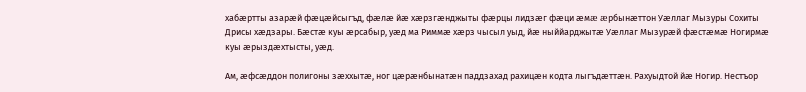хабæртты азарæй фæцæйсыгъд, фæлæ йæ хæрзгæнджыты фæрцы лидзæг фæци æмæ æрбынæттон Уæллаг Мызуры Сохиты Дрисы хæдзары. Бæстæ куы æрсабыр, уæд ма Риммæ хæрз чысыл уыд, йæ ныййарджытæ Уæллаг Мызурæй фæстæмæ Ногирмæ куы æрыздæхтысты, уæд.

Ам, æфсæддон полигоны зæххытæ, ног цæрæнбынатæн паддзахад рахицæн кодта лыгъдæттæн. Рахуыдтой йæ Ногир. Нестъор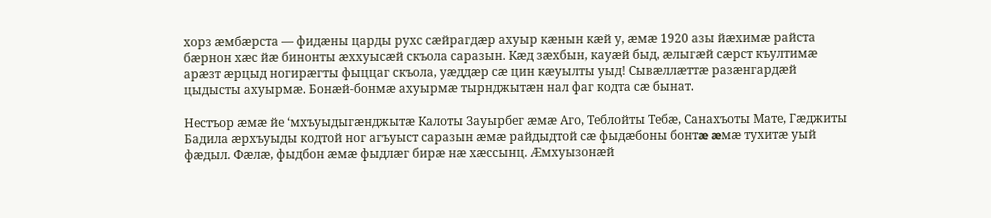хорз æмбæрста — фидæны царды рухс сæйрагдæр ахуыр кæнын кæй у, æмæ 1920 азы йæхимæ райста бæрнон хæс йæ бинонты æххуысæй скъола саразын. Кæд зæхбын, кауæй быд, æлыгæй сæрст къултимæ арæзт æрцыд ногирæгты фыццаг скъола, уæддæр сæ цин кæуылты уыд! Сывæллæттæ разæнгардæй цыдысты ахуырмæ. Бонæй-бонмæ ахуырмæ тырнджытæн нал фаг кодта сæ бынат.

Нестъор æмæ йе ‘мхъуыдыгæнджытæ Калоты Зауырбег æмæ Аго, Теблойты Тебæ, Санахъоты Мате, Гæджиты Бадила æрхъуыды кодтой ног агъуыст саразын æмæ райдыдтой сæ фыдæбоны бонтæ æмæ тухитæ уый фæдыл. Фæлæ, фыдбон æмæ фыдлæг бирæ нæ хæссынц. Æмхуызонæй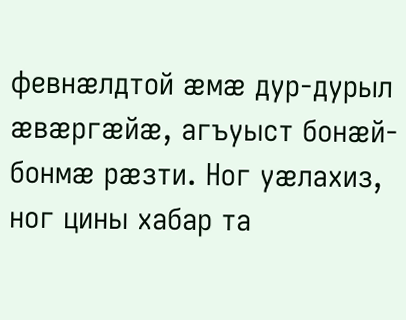февнæлдтой æмæ дур-дурыл æвæргæйæ, агъуыст бонæй-бонмæ рæзти. Ног уæлахиз, ног цины хабар та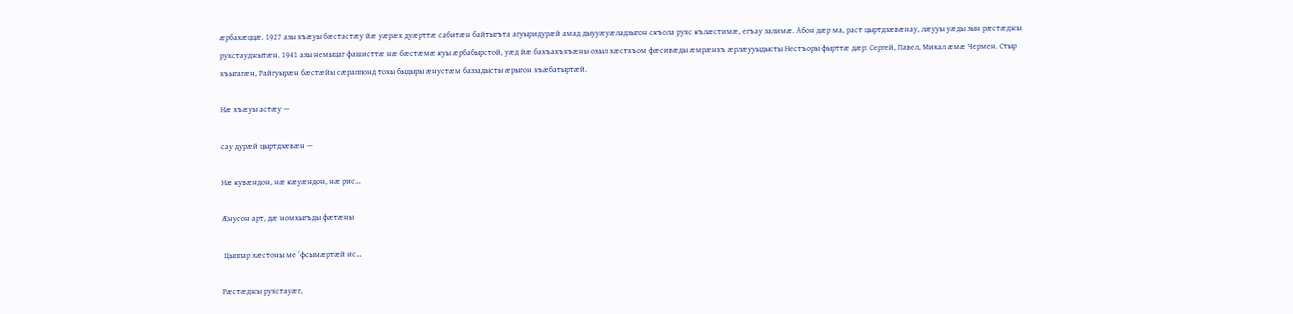æрбахæццæ. 1927 азы хъæуы бæстастæу йæ уæрæх дуæрттæ сабитæн байтыгъта агуыридурæй амад дыууæуæладзыгон скъола рухс кълæстимæ, егъау залимæ. Абон дæр ма, раст цыртдзæвæнау, лæууы уæды зын рæстæджы рухстауджытæн. 1941 азы немыцаг фашисттæ нæ бæстæмæ куы æрбабырстой, уæд йæ бахъахъхъæны охыл хæстхъом фæсивæды æмрæнхъ æрлæууыдысты Нестъоры фырттæ дæр: Сергей, Павел, Михал æмæ Чермен. Стыр хъыгагæн, Райгуырæн бæстæйы сæраппонд тохы быдыры æнустæм баззадысты æрыгон хъæбатыртæй.

Нæ хъæуы астæу —

сау дурæй цыртдзæвæн —

Нæ кувæндон, нæ кæуæндон, нæ рис…

Æнусон арт, дæ номхыгъды фæтæны

 Цыппар хæстоны ме ‘фсымæртæй ис…

Рæстæджы рухстауæг,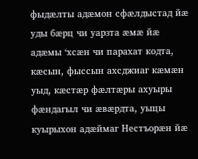фыдæлты адæмон сфæлдыстад йæ уды бæрц чи уарзта æмæ йæ адæмы ‘хсæн чи парахат кодта, кæсын, фыссын ахсджиаг кæмæн уыд, кæстæр фæлтæры ахуыры фæндагыл чи æвæрдта, уыцы куырыхон адæймаг Нестъорæн йæ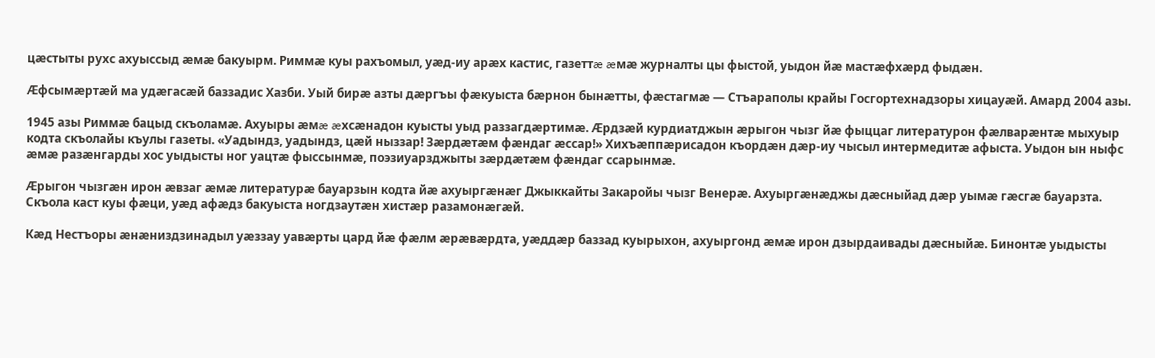цæстыты рухс ахуыссыд æмæ бакуырм. Риммæ куы рахъомыл, уæд-иу арæх кастис, газеттæ æмæ журналты цы фыстой, уыдон йæ мастæфхæрд фыдæн.

Æфсымæртæй ма удæгасæй баззадис Хазби. Уый бирæ азты дæргъы фæкуыста бæрнон бынæтты, фæстагмæ — Стъараполы крайы Госгортехнадзоры хицауæй. Амард 2004 азы.

1945 азы Риммæ бацыд скъоламæ. Ахуыры æмæ æхсæнадон куысты уыд раззагдæртимæ. Æрдзæй курдиатджын æрыгон чызг йæ фыццаг литературон фæлварæнтæ мыхуыр кодта скъолайы къулы газеты. «Уадындз, уадындз, цæй ныззар! Зæрдæтæм фæндаг æссар!» Хихъæппæрисадон къордæн дæр-иу чысыл интермедитæ афыста. Уыдон ын ныфс æмæ разæнгарды хос уыдысты ног уацтæ фыссынмæ, поэзиуарзджыты зæрдæтæм фæндаг ссарынмæ.

Æрыгон чызгæн ирон æвзаг æмæ литературæ бауарзын кодта йæ ахуыргæнæг Джыккайты Закаройы чызг Венерæ. Ахуыргæнæджы дæсныйад дæр уымæ гæсгæ бауарзта. Скъола каст куы фæци, уæд афæдз бакуыста ногдзаутæн хистæр разамонæгæй.

Кæд Нестъоры æнæниздзинадыл уæззау уавæрты цард йæ фæлм æрæвæрдта, уæддæр баззад куырыхон, ахуыргонд æмæ ирон дзырдаивады дæсныйæ. Бинонтæ уыдысты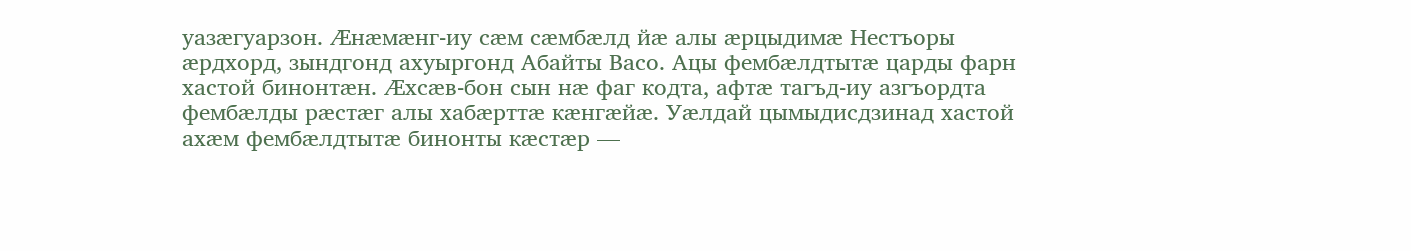уазæгуарзон. Æнæмæнг-иу сæм сæмбæлд йæ алы æрцыдимæ Нестъоры æрдхорд, зындгонд ахуыргонд Абайты Васо. Ацы фембæлдтытæ царды фарн хастой бинонтæн. Æхсæв-бон сын нæ фаг кодта, афтæ тагъд-иу азгъордта фембæлды рæстæг алы хабæрттæ кæнгæйæ. Уæлдай цымыдисдзинад хастой ахæм фембæлдтытæ бинонты кæстæр —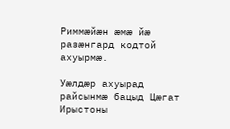Риммæйæн æмæ йæ разæнгард кодтой ахуырмæ.

Уæлдæр ахуырад райсынмæ бацыд Цæгат Ирыстоны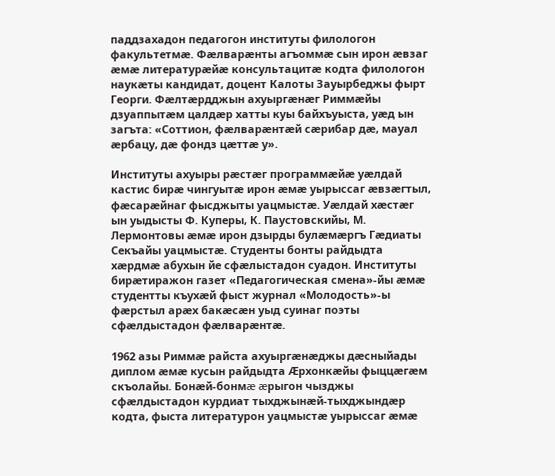паддзахадон педагогон институты филологон факультетмæ. Фæлварæнты агъоммæ сын ирон æвзаг æмæ литературæйæ консультацитæ кодта филологон наукæты кандидат, доцент Калоты Зауырбеджы фырт Георги. Фæлтæрдджын ахуыргæнæг Риммæйы дзуаппытæм цалдæр хатты куы байхъуыста, уæд ын загъта: «Соттион, фæлварæнтæй сæрибар дæ, мауал æрбацу, дæ фондз цæттæ у».

Институты ахуыры рæстæг программæйæ уæлдай кастис бирæ чингуытæ ирон æмæ уырыссаг æвзæгтыл, фæсарæйнаг фысджыты уацмыстæ. Уæлдай хæстæг ын уыдысты Ф. Куперы, К. Паустовскийы, М. Лермонтовы æмæ ирон дзырды булæмæргъ Гæдиаты Секъайы уацмыстæ. Студенты бонты райдыдта хæрдмæ абухын йе сфæлыстадон суадон. Институты бирæтиражон газет «Педагогическая смена»-йы æмæ студентты къухæй фыст журнал «Молодость»-ы фæрстыл арæх бакæсæн уыд суинаг поэты сфæлдыстадон фæлварæнтæ.

1962 азы Риммæ райста ахуыргæнæджы дæсныйады диплом æмæ кусын райдыдта Æрхонкæйы фыццæгæм скъолайы. Бонæй-бонмæ æрыгон чызджы сфæлдыстадон курдиат тыхджынæй-тыхджындæр кодта, фыста литературон уацмыстæ уырыссаг æмæ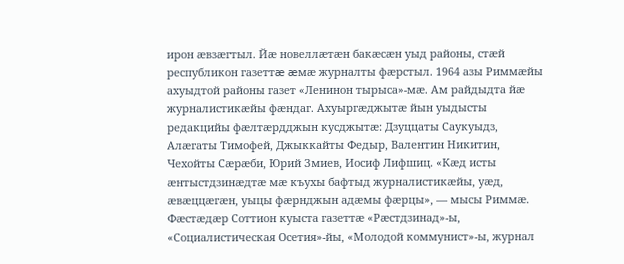ирон æвзæгтыл. Йæ новеллæтæн бакæсæн уыд районы, стæй республикон газеттæ æмæ журналты фæрстыл. 1964 азы Риммæйы ахуыдтой районы газет «Ленинон тырыса»-мæ. Ам райдыдта йæ журналистикæйы фæндаг. Ахуыргæджытæ йын уыдысты редакцийы фæлтæрдджын кусджытæ: Дзуццаты Саукуыдз, Алæгаты Тимофей, Джыккайты Федыр, Валентин Никитин, Чехойты Сæрæби, Юрий Змиев, Иосиф Лифшиц. «Кæд исты æнтыстдзинæдтæ мæ къухы бафтыд журналистикæйы, уæд, æвæццæгæн, уыцы фæрнджын адæмы фæрцы», — мысы Риммæ. Фæстæдæр Соттион куыста газеттæ «Рæстдзинад»-ы, «Социалистическая Осетия»-йы, «Молодой коммунист»-ы, журнал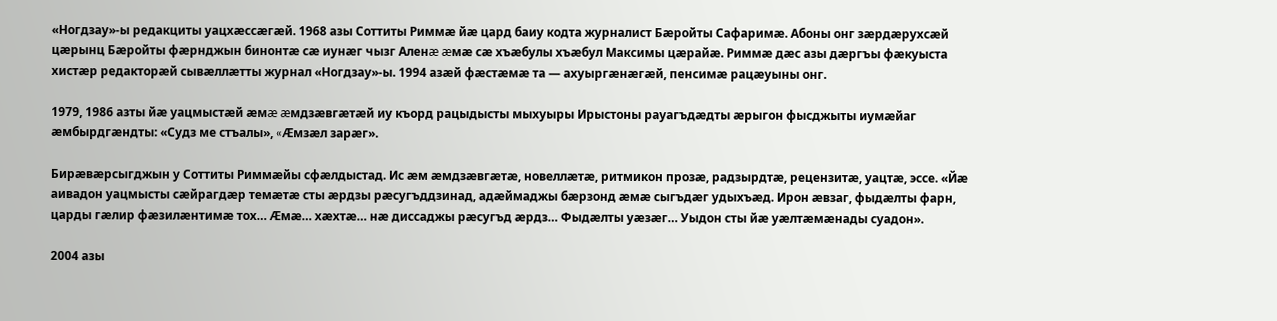«Ногдзау»-ы редакциты уацхæссæгæй. 1968 азы Соттиты Риммæ йæ цард баиу кодта журналист Бæройты Сафаримæ. Абоны онг зæрдæрухсæй цæрынц Бæройты фæрнджын бинонтæ сæ иунæг чызг Аленæ æмæ сæ хъæбулы хъæбул Максимы цæрайæ. Риммæ дæс азы дæргъы фæкуыста хистæр редакторæй сывæллæтты журнал «Ногдзау»-ы. 1994 азæй фæстæмæ та — ахуыргæнæгæй, пенсимæ рацæуыны онг.

1979, 1986 азты йæ уацмыстæй æмæ æмдзæвгæтæй иу къорд рацыдысты мыхуыры Ирыстоны рауагъдæдты æрыгон фысджыты иумæйаг æмбырдгæндты: «Судз ме стъалы», «Æмзæл зарæг».

Бирæвæрсыгджын у Соттиты Риммæйы сфæлдыстад. Ис æм æмдзæвгæтæ, новеллæтæ, ритмикон прозæ, радзырдтæ, рецензитæ, уацтæ, эссе. «Йæ аивадон уацмысты сæйрагдæр темæтæ сты æрдзы рæсугъддзинад, адæймаджы бæрзонд æмæ сыгъдæг удыхъæд. Ирон æвзаг, фыдæлты фарн, царды гæлир фæзилæнтимæ тох… Æмæ… хæхтæ… нæ диссаджы рæсугъд æрдз… Фыдæлты уæзæг… Уыдон сты йæ уæлтæмæнады суадон».

2004 азы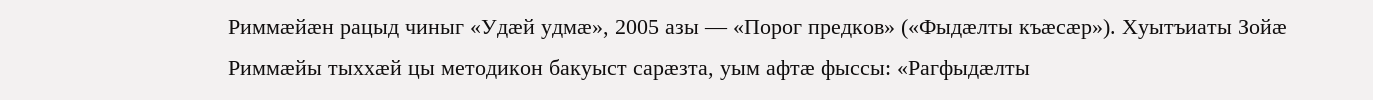Риммæйæн рацыд чиныг «Удæй удмæ», 2005 азы — «Порог предков» («Фыдæлты къæсæр»). Хуытъиаты Зойæ Риммæйы тыххæй цы методикон бакуыст сарæзта, уым афтæ фыссы: «Рагфыдæлты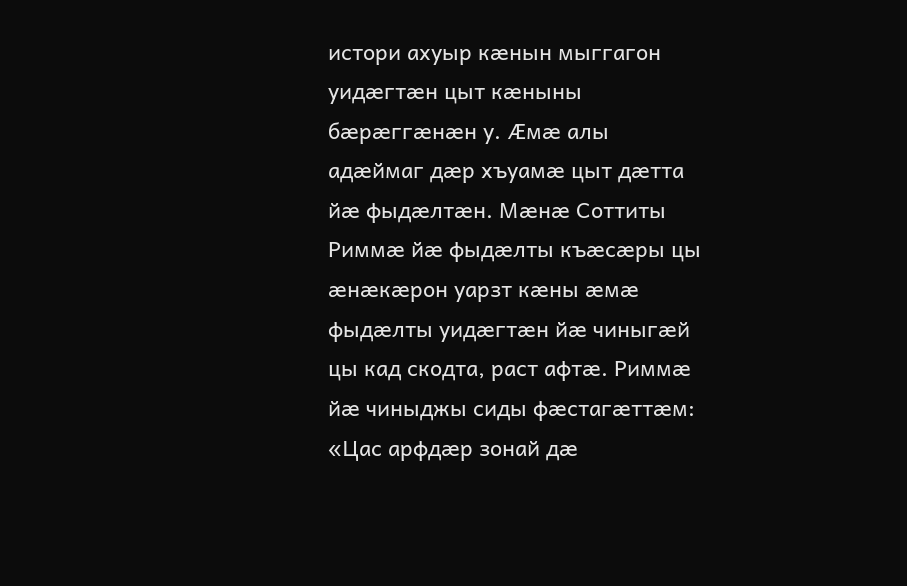истори ахуыр кæнын мыггагон уидæгтæн цыт кæныны бæрæггæнæн у. Æмæ алы адæймаг дæр хъуамæ цыт дæтта йæ фыдæлтæн. Мæнæ Соттиты Риммæ йæ фыдæлты къæсæры цы æнæкæрон уарзт кæны æмæ фыдæлты уидæгтæн йæ чиныгæй цы кад скодта, раст афтæ. Риммæ йæ чиныджы сиды фæстагæттæм: «Цас арфдæр зонай дæ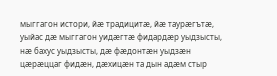мыггагон истори, йæ традицитæ, йæ таурæгътæ, уыйас дæ мыггагон уидæгтæ фидардæр уыдзысты, нæ бахус уыдзысты, дæ фæдонтæн уыдзæн цæрæццаг фидæн, дæхицæн та дын адæм стыр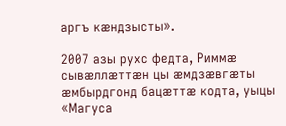аргъ кæндзысты».

2007 азы рухс федта, Риммæ сывæллæттæн цы æмдзæвгæты æмбырдгонд бацæттæ кодта, уыцы «Магуса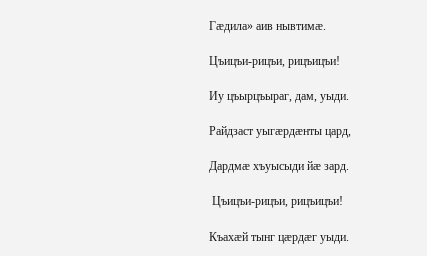Гæдила» аив нывтимæ.

Цъицъи-рицъи, рицъицъи!

Иу цъырцъыраг, дам, уыди.

Райдзаст уыгæрдæнты цард,

Дардмæ хъуысыди йæ зард.

 Цъицъи-рицъи, рицъицъи!

Къахæй тынг цæрдæг уыди.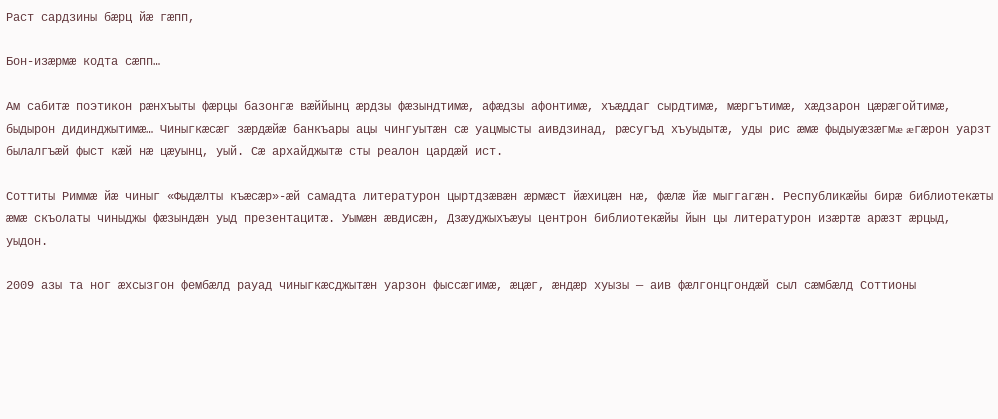Раст сардзины бæрц йæ гæпп,

Бон-изæрмæ кодта сæпп…

Ам сабитæ поэтикон рæнхъыты фæрцы базонгæ вæййынц æрдзы фæзындтимæ, афæдзы афонтимæ, хъæддаг сырдтимæ, мæргътимæ, хæдзарон цæрæгойтимæ, быдырон дидинджытимæ… Чиныгкæсæг зæрдæйæ банкъары ацы чингуытæн сæ уацмысты аивдзинад, рæсугъд хъуыдытæ, уды рис æмæ фыдыуæзæгмæ æгæрон уарзт былалгъæй фыст кæй нæ цæуынц, уый. Сæ архайджытæ сты реалон цардæй ист.

Соттиты Риммæ йæ чиныг «Фыдæлты къæсæр»-æй самадта литературон цыртдзæвæн æрмæст йæхицæн нæ, фæлæ йæ мыггагæн. Республикæйы бирæ библиотекæты æмæ скъолаты чиныджы фæзындæн уыд презентацитæ. Уымæн æвдисæн, Дзæуджыхъæуы центрон библиотекæйы йын цы литературон изæртæ арæзт æрцыд, уыдон.

2009 азы та ног æхсызгон фембæлд рауад чиныгкæсджытæн уарзон фыссæгимæ, æцæг, æндæр хуызы — аив фæлгонцгондæй сыл сæмбæлд Соттионы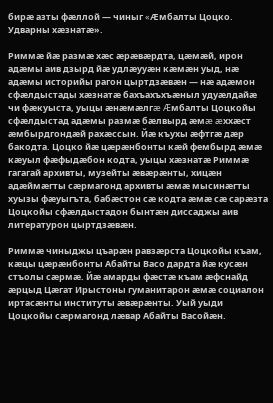бирæ азты фæллой — чиныг «Æмбалты Цоцко. Удварны хæзнатæ».

Риммæ йæ размæ хæс æрæвæрдта, цæмæй, ирон адæмы аив дзырд йæ удлæууæн кæмæн уыд, нæ адæмы историйы рагон цыртдзæвæн — нæ адæмон сфæлдыстады хæзнатæ бахъахъхъæныл удуæлдайæ чи фæкуыста, уыцы æнæмæлгæ Æмбалты Цоцкойы сфæлдыстад адæмы размæ бæлвырд æмæ æххæст æмбырдгондæй рахæссын. Йæ къухы æфтгæ дæр бакодта. Цоцко йæ цæрæнбонты кæй фембырд æмæ кæуыл фæфыдæбон кодта, уыцы хæзнатæ Риммæ гагагай архивты, музейты æвæрæнты, хицæн адæймæгты сæрмагонд архивты æмæ мысинæгты хуызы фæуыгъта, бабæстон сæ кодта æмæ сæ сарæзта Цоцкойы сфæлдыстадон бынтæн диссаджы аив литературон цыртдзæвæн.

Риммæ чиныджы цъарæн равзæрста Цоцкойы къам, кæцы цæрæнбонты Абайты Васо дардта йæ кусæн стъолы сæрмæ. Йæ амарды фæстæ къам æфснайд æрцыд Цæгат Ирыстоны гуманитарон æмæ социалон иртасæнты институты æвæрæнты. Уый уыди Цоцкойы сæрмагонд лæвар Абайты Васойæн.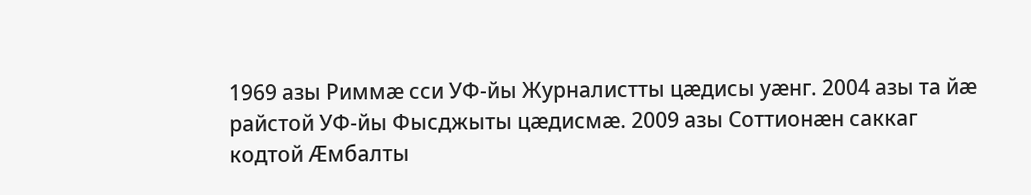1969 азы Риммæ сси УФ-йы Журналистты цæдисы уæнг. 2004 азы та йæ райстой УФ-йы Фысджыты цæдисмæ. 2009 азы Соттионæн саккаг кодтой Æмбалты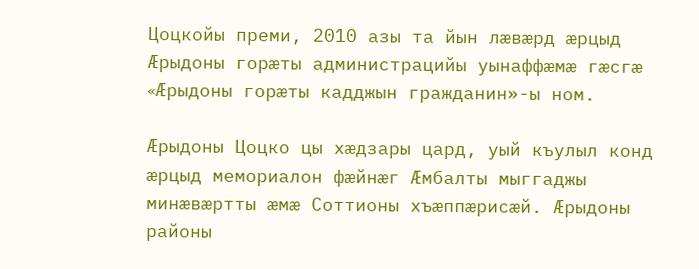Цоцкойы преми, 2010 азы та йын лæвæрд æрцыд Æрыдоны горæты администрацийы уынаффæмæ гæсгæ «Æрыдоны горæты кадджын гражданин»-ы ном.

Æрыдоны Цоцко цы хæдзары цард, уый къулыл конд æрцыд мемориалон фæйнæг Æмбалты мыггаджы минæвæртты æмæ Соттионы хъæппæрисæй. Æрыдоны районы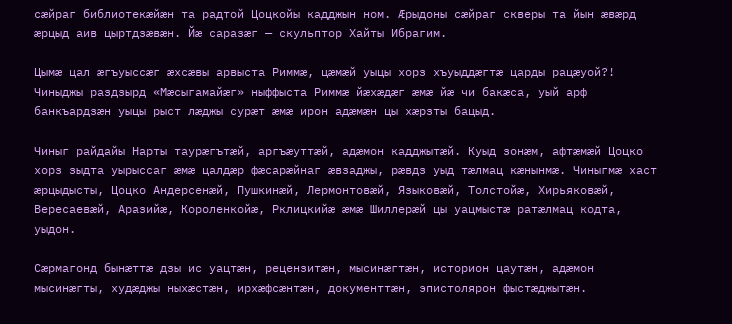сæйраг библиотекæйæн та радтой Цоцкойы кадджын ном. Æрыдоны сæйраг скверы та йын æвæрд æрцыд аив цыртдзæвæн. Йæ саразæг — скульптор Хайты Ибрагим.

Цымæ цал æгъуыссæг æхсæвы арвыста Риммæ, цæмæй уыцы хорз хъуыддæгтæ царды рацæуой?! Чиныджы раздзырд «Мæсыгамайæг» ныффыста Риммæ йæхæдæг æмæ йæ чи бакæса, уый арф банкъардзæн уыцы рыст лæджы сурæт æмæ ирон адæмæн цы хæрзты бацыд.

Чиныг райдайы Нарты таурæгътæй, аргъæуттæй, адæмон кадджытæй. Куыд зонæм, афтæмæй Цоцко хорз зыдта уырыссаг æмæ цалдæр фæсарæйнаг æвзаджы, рæвдз уыд тæлмац кæнынмæ. Чиныгмæ хаст æрцыдысты, Цоцко Андерсенæй, Пушкинæй, Лермонтовæй, Языковæй, Толстойæ, Хирьяковæй, Вересаевæй, Аразийæ, Короленкойæ, Рклицкийæ æмæ Шиллерæй цы уацмыстæ ратæлмац кодта, уыдон.

Сæрмагонд бынæттæ дзы ис уацтæн, рецензитæн, мысинæгтæн, историон цаутæн, адæмон мысинæгты, худæджы ныхæстæн, ирхæфсæнтæн, документтæн, эпистолярон фыстæджытæн.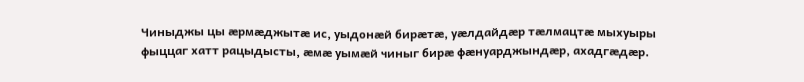Чиныджы цы æрмæджытæ ис, уыдонæй бирæтæ, уæлдайдæр тæлмацтæ мыхуыры фыццаг хатт рацыдысты, æмæ уымæй чиныг бирæ фæнуарджындæр, ахадгæдæр.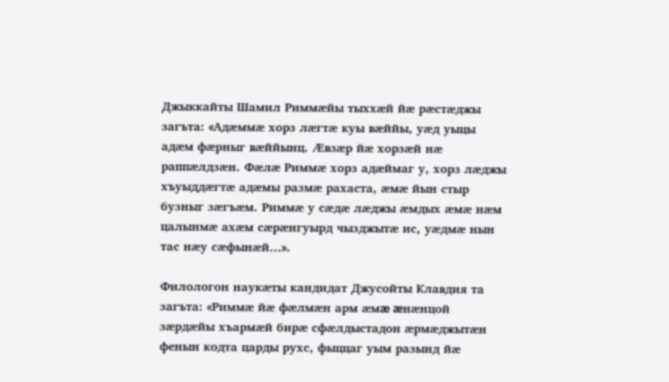Джыккайты Шамил Риммæйы тыххæй йæ рæстæджы загъта: «Адæммæ хорз лæгтæ куы вæййы, уæд уыцы адæм фæрныг вæййынц. Æвзæр йæ хорзæй нæ раппæлдзæн. Фæлæ Риммæ хорз адæймаг у, хорз лæджы хъуыддæгтæ адæмы размæ рахаста, æмæ йын стыр бузныг зæгъæм. Риммæ у сæдæ лæджы æмдых æмæ нæм цалынмæ ахæм сæрæнгуырд чызджытæ ис, уæдмæ нын тас нæу сæфынæй…».

Филологон наукæты кандидат Джусойты Клавдия та загъта: «Риммæ йæ фæлмæн арм æмæ æнæнцой зæрдæйы хъармæй бирæ сфæлдыстадон æрмæджытæн фенын кодта царды рухс, фыццаг уым разынд йæ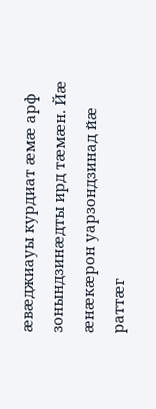æвæджиауы курдиат æмæ арф зонындзинæдты ирд тæмæн. Йæ æнæкæрон уарзондзинад йæ раттæг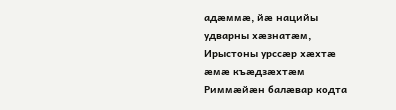адæммæ, йæ нацийы удварны хæзнатæм, Ирыстоны урссæр хæхтæ æмæ къæдзæхтæм Риммæйæн балæвар кодта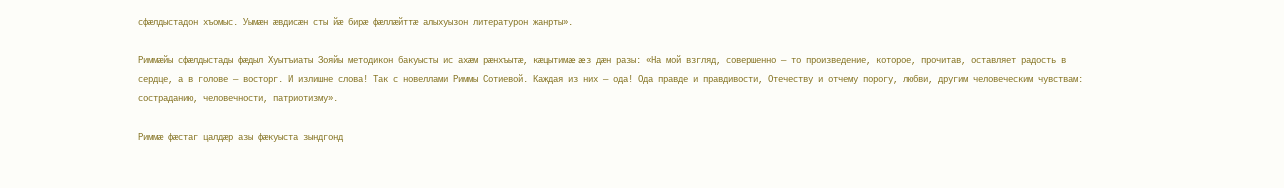сфæлдыстадон хъомыс. Уымæн æвдисæн сты йæ бирæ фæллæйттæ алыхуызон литературон жанрты».

Риммæйы сфæлдыстады фæдыл Хуытъиаты Зояйы методикон бакуысты ис ахæм рæнхъытæ, кæцытимæ æз дæн разы: «На мой взгляд, совершенно — то произведение, которое, прочитав, оставляет радость в сердце, а в голове — восторг. И излишне слова! Так с новеллами Риммы Сотиевой. Каждая из них — ода! Ода правде и правдивости, Отечеству и отчему порогу, любви, другим человеческим чувствам: состраданию, человечности, патриотизму».

Риммæ фæстаг цалдæр азы фæкуыста зындгонд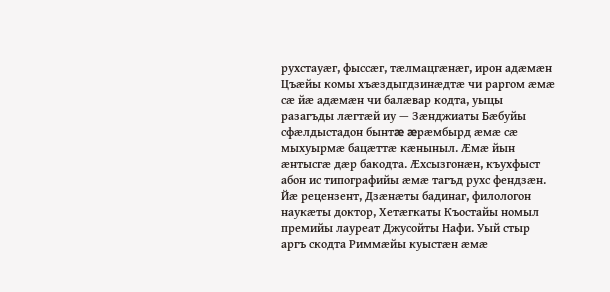рухстауæг, фыссæг, тæлмацгæнæг, ирон адæмæн Цъæйы комы хъæздыгдзинæдтæ чи раргом æмæ сæ йæ адæмæн чи балæвар кодта, уыцы разагъды лæгтæй иу — Зæнджиаты Бæбуйы сфæлдыстадон бынтæ æрæмбырд æмæ сæ мыхуырмæ бацæттæ кæныныл. Æмæ йын æнтысгæ дæр бакодта. Æхсызгонæн, къухфыст абон ис типографийы æмæ тагъд рухс фендзæн. Йæ рецензент, Дзæнæты бадинаг, филологон наукæты доктор, Хетæгкаты Къостайы номыл премийы лауреат Джусойты Нафи. Уый стыр аргъ скодта Риммæйы куыстæн æмæ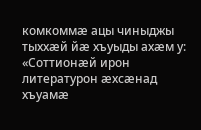комкоммæ ацы чиныджы тыххæй йæ хъуыды ахæм у: «Соттионæй ирон литературон æхсæнад хъуамæ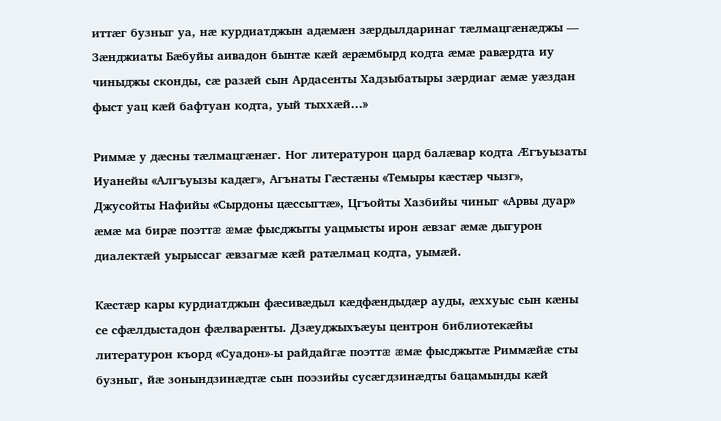иттæг бузныг уа, нæ курдиатджын адæмæн зæрдылдаринаг тæлмацгæнæджы — Зæнджиаты Бæбуйы аивадон бынтæ кæй æрæмбырд кодта æмæ равæрдта иу чиныджы сконды, сæ разæй сын Ардасенты Хадзыбатыры зæрдиаг æмæ уæздан фыст уац кæй бафтуан кодта, уый тыххæй…»

Риммæ у дæсны тæлмацгæнæг. Ног литературон цард балæвар кодта Æгъуызаты Иуанейы «Алгъуызы кадæг», Агънаты Гæстæны «Темыры кæстæр чызг», Джусойты Нафийы «Сырдоны цæссыгтæ», Цгъойты Хазбийы чиныг «Арвы дуар» æмæ ма бирæ поэттæ æмæ фысджыты уацмысты ирон æвзаг æмæ дыгурон диалектæй уырыссаг æвзагмæ кæй ратæлмац кодта, уымæй.

Кæстæр кары курдиатджын фæсивæдыл кæдфæндыдæр ауды, æххуыс сын кæны се сфæлдыстадон фæлварæнты. Дзæуджыхъæуы центрон библиотекæйы литературон къорд «Суадон»-ы райдайгæ поэттæ æмæ фысджытæ Риммæйæ сты бузныг, йæ зонындзинæдтæ сын поэзийы сусæгдзинæдты бацамынды кæй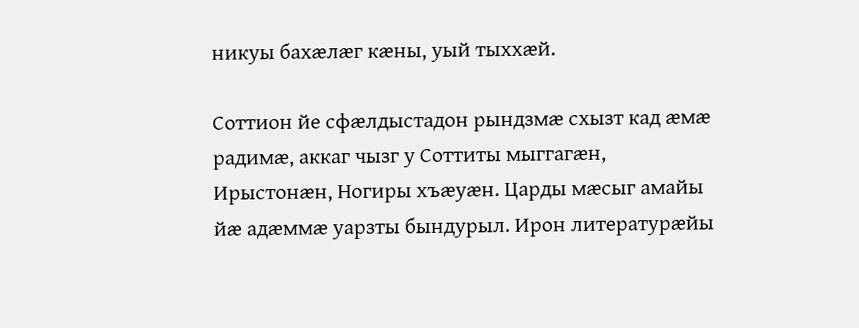никуы бахæлæг кæны, уый тыххæй.

Соттион йе сфæлдыстадон рындзмæ схызт кад æмæ радимæ, аккаг чызг у Соттиты мыггагæн, Ирыстонæн, Ногиры хъæуæн. Царды мæсыг амайы йæ адæммæ уарзты бындурыл. Ирон литературæйы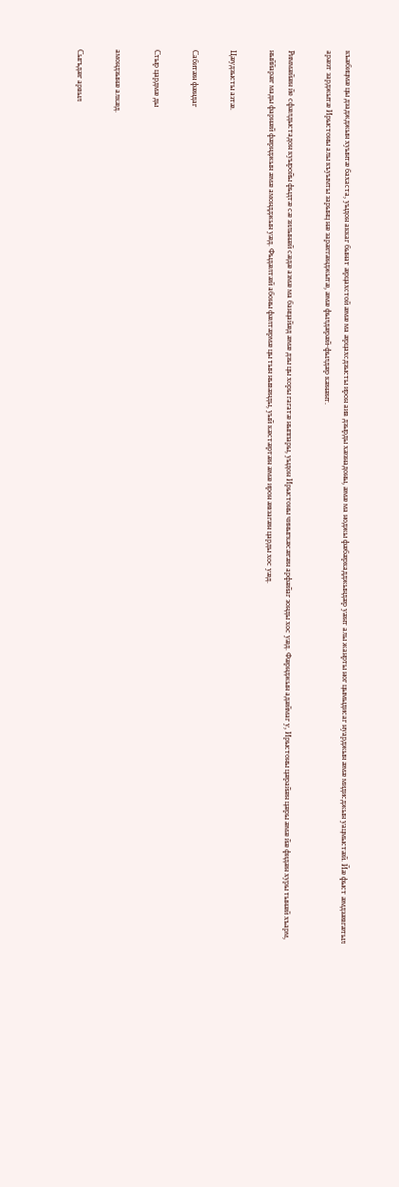къæбицмæ цы дзаджджын хуынтæ бахаста, уыдон аккаг бынат æрцахстой æмæ ма æрцахсдзысты ирон аив дзырды хæзнадоны, æмæ ма ноджы фæбæркадджындæр уæнт алы жанрты ног цымыдисаг нуарджын æмæ мидисджын уацмыстæй. Йæ фыст æмдзæвгæтыл арæзт зарджытæ Ирыстоны алы къуымты зарынц нæ зарæггæнджытæ, æмæ фылдæрæй-фылдæр кæнæнт.

Риммæйæн йе сфæлдыстадон куыройы фыдтæ сæ зилынæй сæдæ азмæ ма банцайæд æмæ дзы цы хоры гагатæ ныппары, уыдон Ирыстоны чиныгкæсæгæн арфæйаг зонды хос уæд. Фæрнджын адæймаг у, Ирыстоны цæрайæн цæры æмæ йæ фидæн хуры тынæй хъарм, ныййарæг мады фарнæй фæрнджын æмæ амондджын уæд. Фыдæлтæй абоны фæлтæрмæ цы тын нывæнды, уый кæстæртæн æмæ ирон æвзагæн царды хос уæд.

Цæудзысты азтæ.

Сабитæн фæндаг

Стыр цардмæ ды

амондзынæ алкæд.

Сыгъдæг арвыл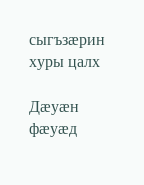сыгъзæрин хуры цалх

Дæуæн фæуæд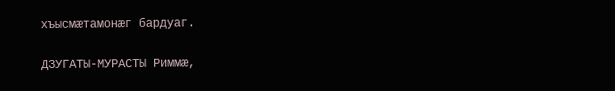хъысмæтамонæг бардуаг.

ДЗУГАТЫ-МУРАСТЫ Риммæ,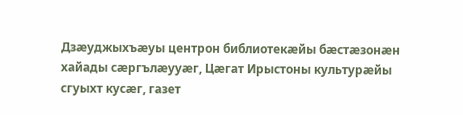Дзæуджыхъæуы центрон библиотекæйы бæстæзонæн хайады сæргълæууæг, Цæгат Ирыстоны культурæйы сгуыхт кусæг, газет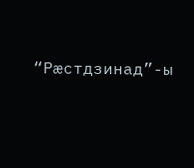“Рæстдзинад”-ы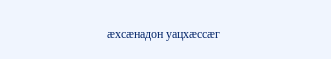æхсæнадон уацхæссæг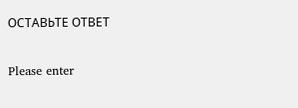ОСТАВЬТЕ ОТВЕТ

Please enter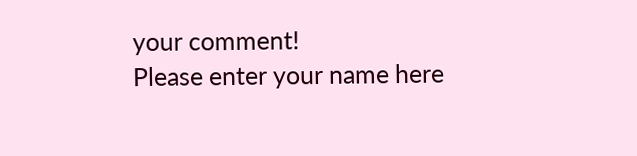your comment!
Please enter your name here